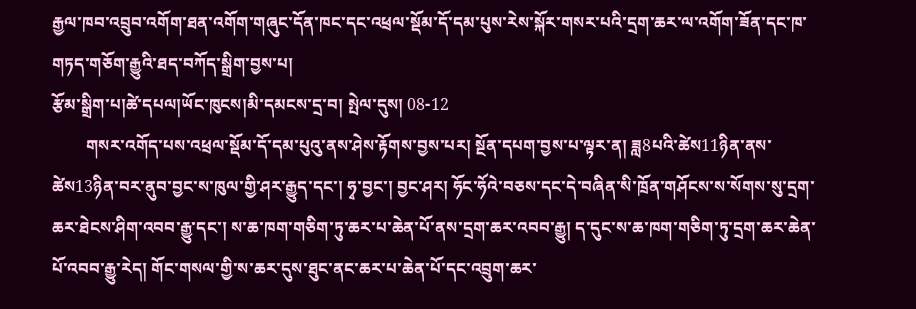རྒྱལ་ཁབ་འབྲུབ་འགོག་ཐན་འགོག་གཞུང་དོན་ཁང་དང་འཕྲལ་སྡོམ་དོ་དམ་པུས་རེས་སྐོར་གསར་པའི་དྲག་ཆར་ལ་འགོག་ཟོན་དང་ཁ་གཏད་གཅོག་རྒྱུའི་ཐད་བཀོད་སྒྲིག་བྱས་པ།
རྩོམ་སྒྲིག་པ།ཚེ་དཔལ།ཡོང་ཁུངས།མི་དམངས་དྲ་བ། སྤེལ་དུས། 08-12
        གསར་འགོད་པས་འཕྲལ་སྡོམ་དོ་དམ་པུའུ་ནས་ཤེས་རྟོགས་བྱས་པར། སྔོན་དཔག་བྱས་པ་ལྟར་ན། ཟླ8པའི་ཚེས11ཉིན་ནས་ཚེས13ཉིན་བར་ནུབ་བྱང་ས་ཁུལ་གྱི་ཤར་རྒྱུད་དང་། ཧྭ་བྱང་། བྱང་ཤར། ཧོང་ཧོའེ་བཅས་དང་དེ་བཞིན་སི་ཁྲོན་གཤོངས་ས་སོགས་སུ་དྲག་ཆར་ཐེངས་ཤིག་འབབ་རྒྱུ་དང་། ས་ཆ་ཁག་གཅིག་ཏུ་ཆར་པ་ཆེན་པོ་ནས་དྲག་ཆར་འབབ་རྒྱུ། ད་དུང་ས་ཆ་ཁག་གཅིག་ཏུ་དྲག་ཆར་ཆེན་པོ་འབབ་རྒྱུ་རེད། གོང་གསལ་གྱི་ས་ཆར་དུས་ཐུང་ནང་ཆར་པ་ཆེན་པོ་དང་འབྲུག་ཆར་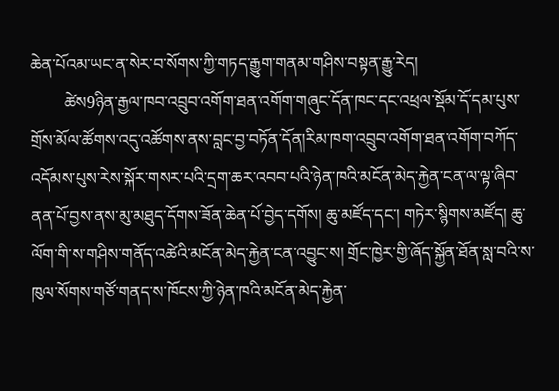ཆེན་པོའམ་ཡང་ན་སེར་བ་སོགས་ཀྱི་གཏད་རྒྱུག་གནམ་གཤིས་བསྟན་རྒྱུ་རེད།
        ཚེས9ཉིན་རྒྱལ་ཁབ་འབྲུབ་འགོག་ཐན་འགོག་གཞུང་དོན་ཁང་དང་འཕྲལ་སྡོམ་དོ་དམ་པུས་གྲོས་མོལ་ཚོགས་འདུ་འཚོགས་ནས་བླང་བྱ་བཏོན་དོན།རིམ་ཁག་འབྲུབ་འགོག་ཐན་འགོག་བཀོད་འདོམས་པུས་རེས་སྐོར་གསར་པའི་དྲག་ཆར་འབབ་པའི་ཉེན་ཁའི་མངོན་མེད་རྐྱེན་ངན་ལ་ལྟ་ཞིབ་ནན་པོ་བྱས་ནས་མུ་མཐུད་དོགས་ཟོན་ཆེན་པོ་བྱེད་དགོས། ཆུ་མཛོད་དང་། གཏེར་སྙིགས་མཛོད། ཆུ་ལོག་གི་ས་གཤིས་གནོད་འཚེའི་མངོན་མེད་རྐྱེན་ངན་འབྱུང་ས། གྲོང་ཁྱེར་གྱི་ཞོད་སྐྱོན་ཐོན་སླ་བའི་ས་ཁུལ་སོགས་གཙོ་གནད་ས་ཁོངས་ཀྱི་ཉེན་ཁའི་མངོན་མེད་རྐྱེན་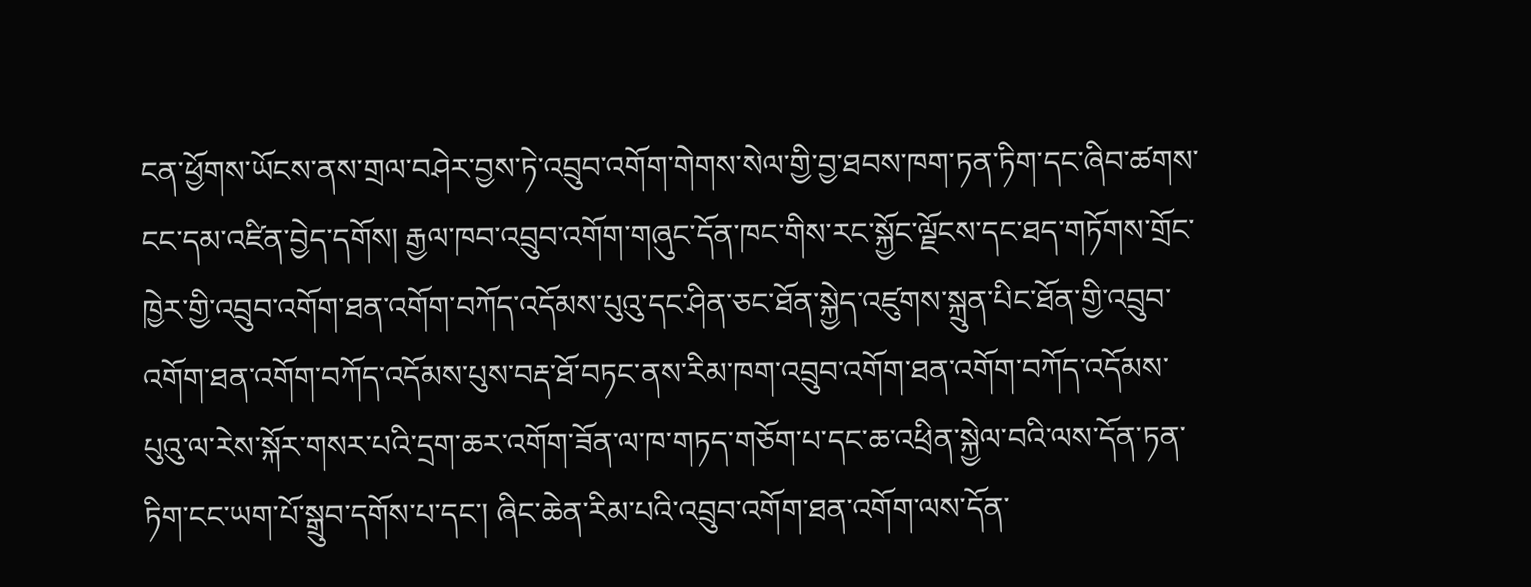ངན་ཕྱོགས་ཡོངས་ནས་གྲལ་བཤེར་བྱས་ཏེ་འབྲུབ་འགོག་གེགས་སེལ་གྱི་བྱ་ཐབས་ཁག་ཏན་ཏིག་དང་ཞིབ་ཚགས་ངང་དམ་འཛིན་བྱེད་དགོས། རྒྱལ་ཁབ་འབྲུབ་འགོག་གཞུང་དོན་ཁང་གིས་རང་སྐྱོང་ལྗོངས་དང་ཐད་གཏོགས་གྲོང་ཁྱེར་གྱི་འབྲུབ་འགོག་ཐན་འགོག་བཀོད་འདོམས་པུའུ་དང་ཤིན་ཅང་ཐོན་སྐྱེད་འཛུགས་སྐྲུན་པིང་ཐོན་གྱི་འབྲུབ་འགོག་ཐན་འགོག་བཀོད་འདོམས་པུས་བརྡ་ཐོ་བཏང་ནས་རིམ་ཁག་འབྲུབ་འགོག་ཐན་འགོག་བཀོད་འདོམས་པུའུ་ལ་རེས་སྐོར་གསར་པའི་དྲག་ཆར་འགོག་ཟོན་ལ་ཁ་གཏད་གཅོག་པ་དང་ཆ་འཕྲིན་སྐྱེལ་བའི་ལས་དོན་ཏན་ཏིག་ངང་ཡག་པོ་སྒྲུབ་དགོས་པ་དང་། ཞིང་ཆེན་རིམ་པའི་འབྲུབ་འགོག་ཐན་འགོག་ལས་དོན་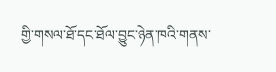གྱི་གསལ་ཐོ་དང་ཐོལ་བྱུང་ཉེན་ཁའི་གནས་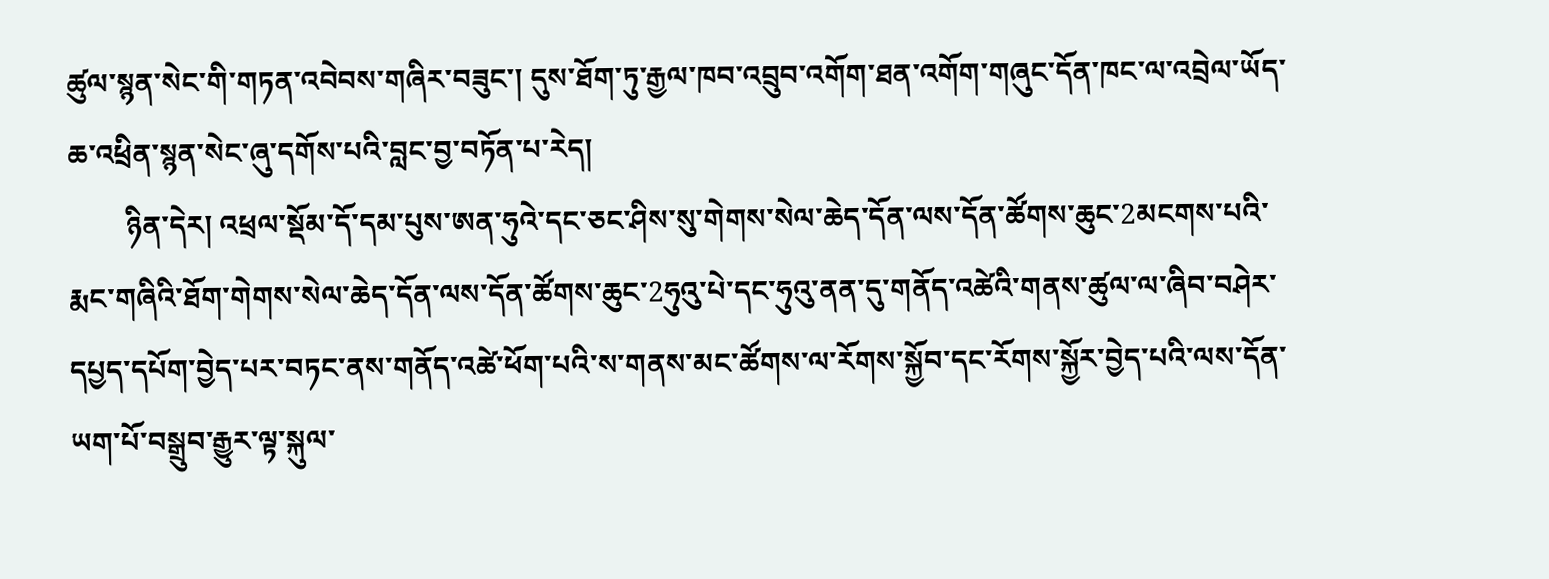ཚུལ་སྙན་སེང་གི་གཏན་འབེབས་གཞིར་བཟུང་། དུས་ཐོག་ཏུ་རྒྱལ་ཁབ་འབྲུབ་འགོག་ཐན་འགོག་གཞུང་དོན་ཁང་ལ་འབྲེལ་ཡོད་ཆ་འཕྲིན་སྙན་སེང་ཞུ་དགོས་པའི་བླང་བྱ་བཏོན་པ་རེད།
        ཉིན་དེར། འཕྲལ་སྡོམ་དོ་དམ་པུས་ཨན་ཧུའེ་དང་ཅང་ཤིས་སུ་གེགས་སེལ་ཆེད་དོན་ལས་དོན་ཚོགས་ཆུང་2མངགས་པའི་རྨང་གཞིའི་ཐོག་གེགས་སེལ་ཆེད་དོན་ལས་དོན་ཚོགས་ཆུང་2ཧུའུ་པེ་དང་ཧུའུ་ནན་དུ་གནོད་འཚེའི་གནས་ཚུལ་ལ་ཞིབ་བཤེར་དཔྱད་དཔོག་བྱེད་པར་བཏང་ནས་གནོད་འཚེ་ཕོག་པའི་ས་གནས་མང་ཚོགས་ལ་རོགས་སྐྱོབ་དང་རོགས་སྐྱོར་བྱེད་པའི་ལས་དོན་ཡག་པོ་བསྒྲུབ་རྒྱུར་ལྟ་སྐུལ་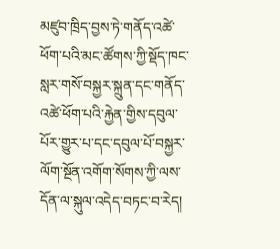མཛུབ་ཁྲིད་བྱས་ཏེ་གནོད་འཚེ་ཕོག་པའི་མང་ཚོགས་ཀྱི་སྡོད་ཁང་སླར་གསོ་བསྐྱར་སྐྲུན་དང་གནོད་འཚེ་ཕོག་པའི་རྐྱེན་གྱིས་དབུལ་པོར་གྱུར་པ་དང་དབུལ་པོ་བསྐྱར་ལོག་སྔོན་འགོག་སོགས་ཀྱི་ལས་དོན་ལ་སྐུལ་འདེད་བཏང་བ་རེད།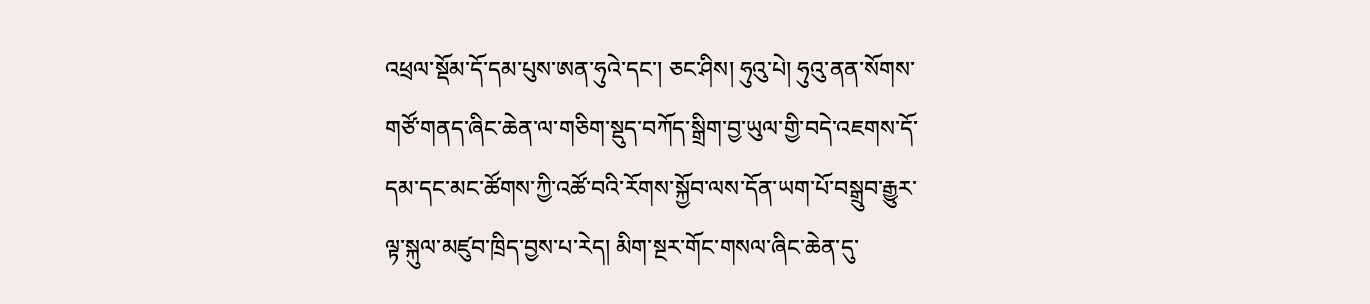འཕྲལ་སྡོམ་དོ་དམ་པུས་ཨན་ཧུའེ་དང་། ཅང་ཤིས། ཧུའུ་པེ། ཧུའུ་ནན་སོགས་གཙོ་གནད་ཞིང་ཆེན་ལ་གཅིག་སྡུད་བཀོད་སྒྲིག་བྱ་ཡུལ་གྱི་བདེ་འཇགས་དོ་དམ་དང་མང་ཚོགས་ཀྱི་འཚོ་བའི་རོགས་སྐྱོབ་ལས་དོན་ཡག་པོ་བསྒྲུབ་རྒྱུར་ལྟ་སྐུལ་མཛུབ་ཁྲིད་བྱས་པ་རེད། མིག་སྔར་གོང་གསལ་ཞིང་ཆེན་དུ་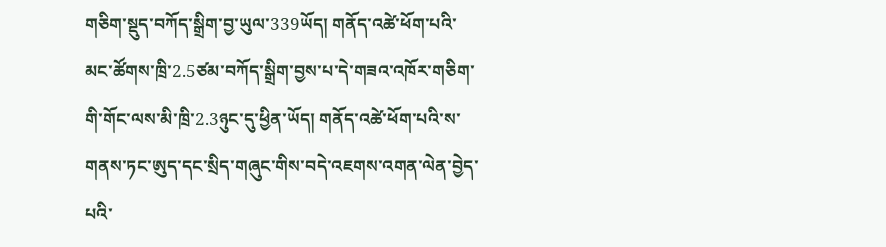གཅིག་སྡུད་བཀོད་སྒྲིག་བྱ་ཡུལ་339ཡོད། གནོད་འཚེ་ཕོག་པའི་མང་ཚོགས་ཁྲི་2.5ཙམ་བཀོད་སྒྲིག་བྱས་པ་དེ་གཟའ་འཁོར་གཅིག་གི་གོང་ལས་མི་ཁྲི་2.3ཉུང་དུ་ཕྱིན་ཡོད། གནོད་འཚེ་ཕོག་པའི་ས་གནས་ཏང་ཨུད་དང་སྲིད་གཞུང་གིས་བདེ་འཇགས་འགན་ལེན་བྱེད་པའི་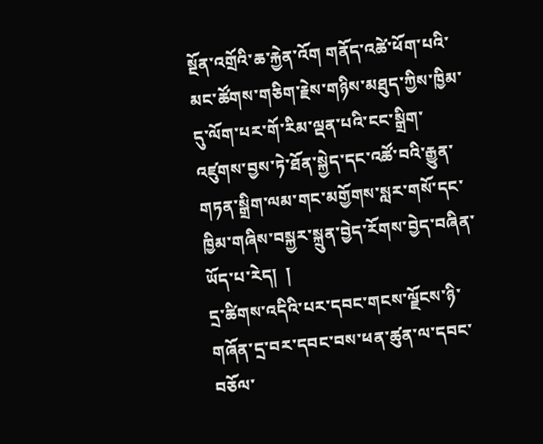སྔོན་འགྲོའི་ཆ་རྐྱེན་འོག གནོད་འཚེ་ཕོག་པའི་མང་ཚོགས་གཅིག་རྗེས་གཉིས་མཐུད་ཀྱིས་ཁྱིམ་དུ་ལོག་པར་གོ་རིམ་ལྡན་པའི་ངང་སྒྲིག་འཛུགས་བྱས་ཏེ་ཐོན་སྐྱེད་དང་འཚོ་བའི་རྒྱུན་གཏན་སྒྲིག་ལམ་གང་མགྱོགས་སླར་གསོ་དང་ཁྱིམ་གཞིས་བསྐྱར་སྐྲུན་བྱེད་རོགས་བྱེད་བཞིན་ཡོད་པ་རེད།  །
དྲ་ཚིགས་འདིའི་པར་དབང་གངས་ལྗོངས་ཉི་གཞོན་དྲ་བར་དབང་བས་ཕན་ཚུན་ལ་དབང་བཅོལ་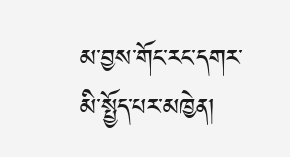མ་བྱས་གོང་རང་དགར་མི་སྤྱོད་པར་མཁྱེན།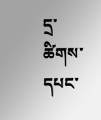དྲ་ཚིགས་དཔང་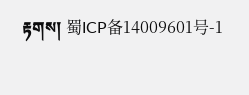རྟགས། 蜀ICP备14009601号-1